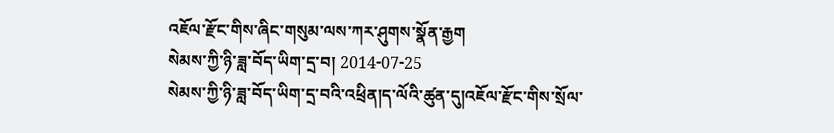འཇོལ་རྫོང་གིས་ཞིང་གསུམ་ལས་ཀར་ཤུགས་སྣོན་རྒྱག
སེམས་ཀྱི་ཉི་ཟླ་བོད་ཡིག་དྲ་བ། 2014-07-25
སེམས་ཀྱི་ཉི་ཟླ་བོད་ཡིག་དྲ་བའི་འཕྲིན།ད་ལོའི་ཚུན་དུ།འཇོལ་རྫོང་གིས་སྲོལ་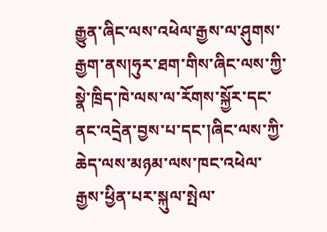རྒྱུན་ཞིང་ལས་འཕེལ་རྒྱས་ལ་ཤུགས་རྒྱག་ནས།ཧུར་ཐག་གིས་ཞིང་ལས་ཀྱི་སྣེ་ཁྲིད་ཁེ་ལས་ལ་རོགས་སྐྱོར་དང་ནང་འདྲེན་བྱས་པ་དང་།ཞིང་ལས་ཀྱི་ཆེད་ལས་མཉམ་ལས་ཁང་འཕེལ་རྒྱས་ཕྱིན་པར་སྐུལ་སྤེལ་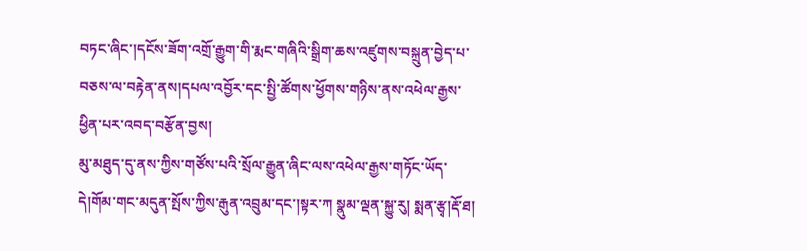བཏང་ཞིང་།དངོས་ཟོག་འགྲོ་རྒྱུག་གི་རྨང་གཞིའི་སྒྲིག་ཆས་འཛུགས་བསྐྲུན་བྱེད་པ་བཅས་ལ་བརྟེན་ནས།དཔལ་འབྱོར་དང་སྤྱི་ཚོགས་ཕྱོགས་གཉིས་ནས་འཕེལ་རྒྱས་ཕྱིན་པར་འབད་བརྩོན་བྱས།
མུ་མཐུད་དུ་ནས་ཀྱིས་གཙོས་པའི་སྲོལ་རྒྱུན་ཞིང་ལས་འཕེལ་རྒྱས་གཏོང་ཡོད་དེ།གོམ་གང་མདུན་སྤོས་ཀྱིས་རྒུན་འབྲུམ་དང་།སྟར་ཀ སྣུམ་ལྡན་སྐྱུ་རུ། སྨན་རྩྭ།རྡོ་ཐ།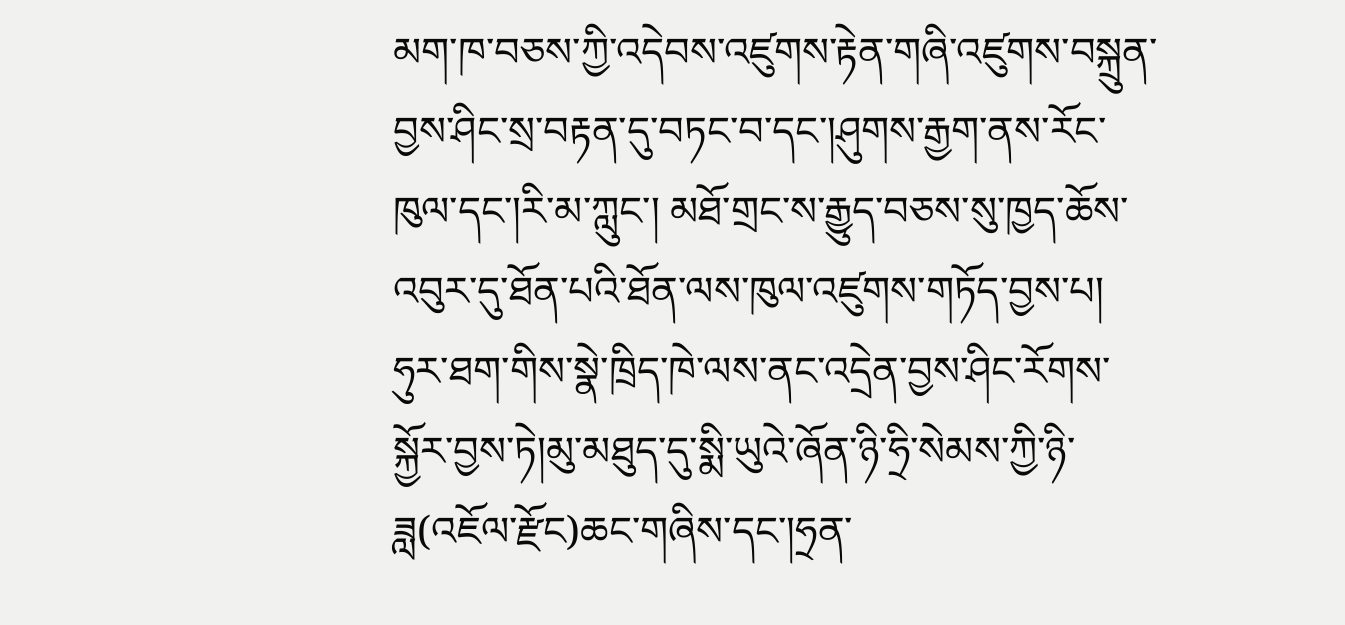མག་ཁ་བཅས་ཀྱི་འདེབས་འཛུགས་རྟེན་གཞི་འཛུགས་བསྐྲུན་བྱས་ཤིང་སྲ་བརྟན་དུ་བཏང་བ་དང་།ཤུགས་རྒྱག་ནས་རོང་ཁུལ་དང་།རི་མ་ཀླུང་། མཐོ་གྲང་ས་རྒྱུད་བཅས་སུ་ཁྱད་ཆོས་འབུར་དུ་ཐོན་པའི་ཐོན་ལས་ཁུལ་འཛུགས་གཏོད་བྱས་པ། ཧུར་ཐག་གིས་སྣེ་ཁྲིད་ཁེ་ལས་ནང་འདྲེན་བྱས་ཤིང་རོགས་སྐྱོར་བྱས་ཏེ།མུ་མཐུད་དུ་སྨི་ཡུའེ་ཞོན་ཉི་ཧྲི་སེམས་ཀྱི་ཉི་ཟླ(འཇོལ་རྫོང)ཆང་གཞིས་དང་།ཧྲན་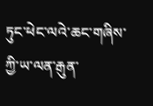ཏུང་ཕེང་ལའེ་ཆང་གཞིས་ཀྱི་ཡ་ལན་རྒུན་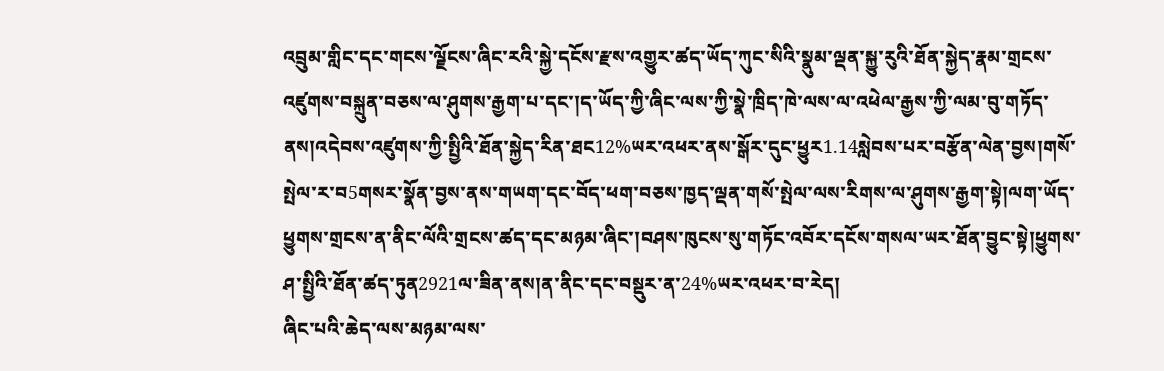འབྲུམ་གླིང་དང་གངས་ལྗོངས་ཞིང་རའི་སྐྱེ་དངོས་རྫས་འགྱུར་ཚད་ཡོད་ཀུང་སིའི་སྣུམ་ལྡན་སྐྱུ་རུའི་ཐོན་སྐྱེད་རྣམ་གྲངས་འཛུགས་བསྐྲུན་བཅས་ལ་ཤུགས་རྒྱག་པ་དང་།ད་ཡོད་ཀྱི་ཞིང་ལས་ཀྱི་སྣེ་ཁྲིད་ཁེ་ལས་ལ་འཕེལ་རྒྱས་ཀྱི་ལམ་བུ་གཏོད་ནས།འདེབས་འཛུགས་ཀྱི་སྤྱིའི་ཐོན་སྐྱེད་རིན་ཐང12%ཡར་འཕར་ནས་སྒོར་དུང་ཕྱུར1.14སླེབས་པར་བརྩོན་ལེན་བྱས།གསོ་སྤེལ་ར་བ5གསར་སྣོན་བྱས་ནས་གཡག་དང་བོད་ཕག་བཅས་ཁྱད་ལྡན་གསོ་སྤེལ་ལས་རིགས་ལ་ཤུགས་རྒྱག་སྟེ།ལག་ཡོད་ཕྱུགས་གྲངས་ན་ནིང་ལོའི་གྲངས་ཚད་དང་མཉམ་ཞིང་།བཤས་ཁུངས་སུ་གཏོང་འབོར་དངོས་གསལ་ཡར་ཐོན་བྱུང་སྟེ།ཕྱུགས་ཤ་སྤྱིའི་ཐོན་ཚད་ཏུན2921ལ་ཟིན་ནས།ན་ནིང་དང་བསྡུར་ན་24%ཡར་འཕར་བ་རེད།
ཞིང་པའི་ཆེད་ལས་མཉམ་ལས་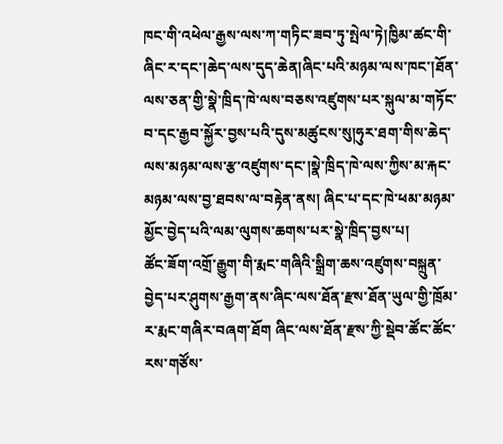ཁང་གི་འཕེལ་རྒྱས་ལས་ཀ་གཏིང་ཟབ་ཏུ་སྤེལ་ཏེ།ཁྱིམ་ཚང་གི་ཞིང་ར་དང་།ཆེད་ལས་དུད་ཆེན།ཞིང་པའི་མཉམ་ལས་ཁང་།ཐོན་ལས་ཅན་གྱི་སྣེ་ཁྲིད་ཁེ་ལས་བཅས་འཛུགས་པར་སྐུལ་མ་གཏོང་བ་དང་རྒྱབ་སྐྱོར་བྱས་པའི་དུས་མཚུངས་སུ།ཧུར་ཐག་གིས་ཆེད་ལས་མཉམ་ལས་རྩ་འཛུགས་དང་།སྣེ་ཁྲིད་ཁེ་ལས་ཀྱིས་མ་རྐང་མཉམ་ལས་བྱ་ཐབས་ལ་བརྟེན་ནས། ཞིང་པ་དང་ཁེ་ཕམ་མཉམ་མྱོང་བྱེད་པའི་ལམ་ལུགས་ཆགས་པར་སྣེ་ཁྲིད་བྱས་པ།
ཚོང་ཟོག་འགྲོ་རྒྱུག་གི་རྨང་གཞིའི་སྒྲིག་ཆས་འཛུགས་བསྐྲུན་བྱེད་པར་ཤུགས་རྒྱག་ནས་ཞིང་ལས་ཐོན་རྫས་ཐོན་ཡུལ་གྱི་ཁྲོམ་ར་རྨང་གཞིར་བཞག་ཐོག ཞིང་ལས་ཐོན་རྫས་ཀྱི་སྡེབ་ཚོང་ཚོང་རས་གཙོས་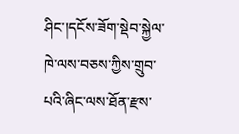ཤིང་།དངོས་ཟོག་སྡེབ་སྐྱེལ་ཁེ་ལས་བཅས་ཀྱིས་གྲུབ་པའི་ཞིང་ལས་ཐོན་རྫས་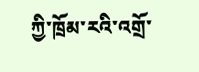ཀྱི་ཁྲོམ་རའི་འགྲོ་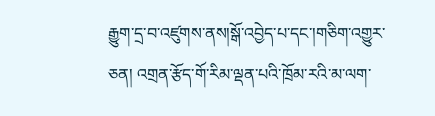རྒྱུག་དྲ་བ་འཛུགས་ནས།སྒོ་འབྱེད་པ་དང་།གཅིག་འགྱུར་ཅན། འགྲན་རྩོད་གོ་རིམ་ལྡན་པའི་ཁྲོམ་རའི་མ་ལག་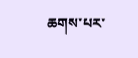ཆགས་པར་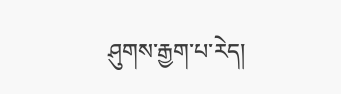ཤུགས་རྒྱག་པ་རེད།